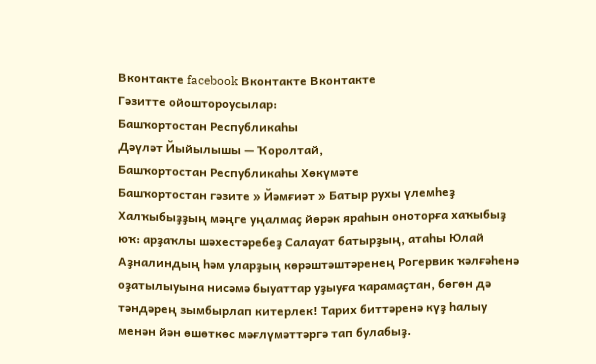Вконтакте facebook Вконтакте Вконтакте
Гәзитте ойоштороусылар:
Башҡортостан Республикаһы
Дәүләт Йыйылышы — Ҡоролтай,
Башҡортостан Республикаһы Хөкүмәте
Башҡортостан гәзите » Йәмғиәт » Батыр рухы үлемһеҙ
Халҡыбыҙҙың мәңге уңалмаҫ йөрәк яраһын оноторға хаҡыбыҙ юҡ: арҙаҡлы шәхестәребеҙ Салауат батырҙың, атаһы Юлай Аҙналиндың һәм уларҙың көрәштәштәренең Рогервик ҡәлғәһенә оҙатылыуына нисәмә быуаттар уҙыуға ҡарамаҫтан, бөгөн дә тәндәрең зымбырлап китерлек! Тарих биттәренә күҙ һалыу менән йән өшөткөс мәғлүмәттәргә тап булабыҙ.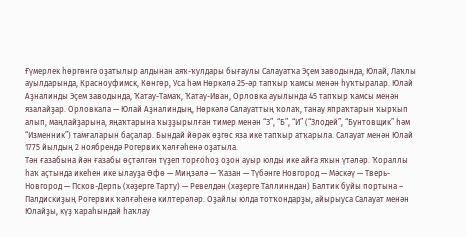Ғүмерлек һөргөнгә оҙатылыр алдынан аяҡ-ҡулдары бығаулы Салауатҡа Эҫем заводында, Юлай, Лаҡлы ауылдарында, Красноуфимск, Көнгөр, Уса һәм Нөркәлә 25-әр тапҡыр ҡамсы менән һуҡтыралар. Юлай Аҙналинды Эҫем заводында, Ҡатау-Тамаҡ, Ҡатау-Иван, Орловка ауылында 45 тапҡыр ҡамсы менән язалайҙар. Орловкала — Юлай Аҙналиндың, Нөркәлә Салауаттың ҡолаҡ, танау япраҡтарын ҡырҡып алып, маңлайҙарына, яңаҡтарына ҡыҙҙырылған тимер менән “З”, “Б”, “И” (“Злодей”, “Бунтовщик” һәм “Изменник”) тамғаларын баҫалар. Бындай йөрәк өҙгөс яза ике тапҡыр атҡарыла. Салауат менән Юлай 1775 йылдың 2 ноябрендә Рогервик ҡәлғәһенә оҙатыла.
Тән ғазабына йән ғазабы өҫтәлгән түҙеп торғоһоҙ оҙон ауыр юлды ике айға яҡын үтәләр. Ҡораллы һаҡ аҫтында икеһен ике ылауҙа Өфө — Миңзәлә — Ҡазан — Түбәнге Новгород — Мәскәү — Тверь-Новгород — Псков-Дерпь (хәҙерге Тарту) — Ревелдән (хәҙерге Таллинндан) Балтик буйы портына – Палдискиҙың Рогервик ҡәлғәһенә килтерәләр. Оҙайлы юлда тотҡондарҙы, айырыуса Салауат менән Юлайҙы, күҙ ҡараһындай һаҡлау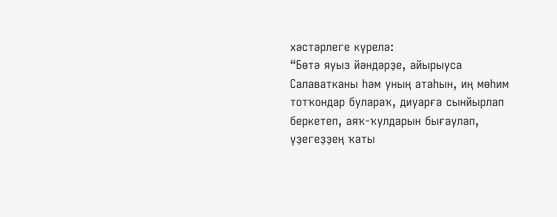хәстәрлеге күрелә:
“Бөтә яуыз йәндәрҙе, айырыуса Салаватканы һәм уның атаһын, иң мөһим тотҡондар булараҡ, диуарға сынйырлап беркетеп, аяҡ-ҡулдарын бығаулап, үҙегеҙҙең ҡаты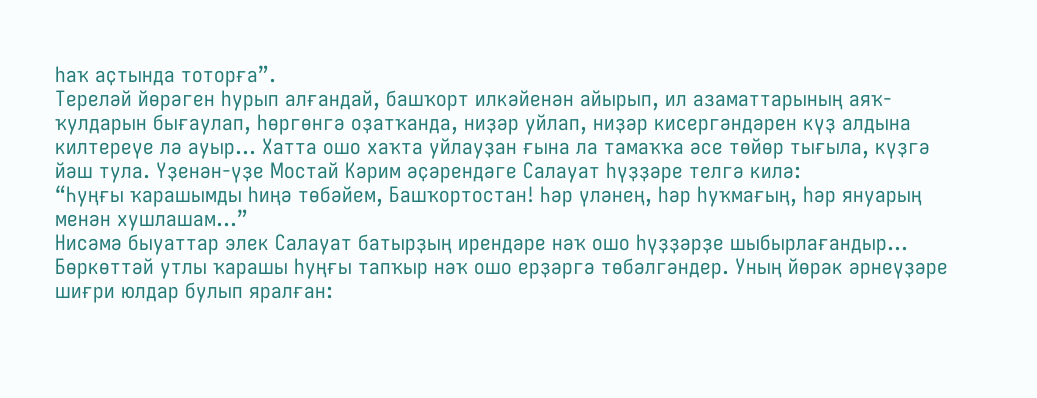һаҡ аҫтында тоторға”.
Тереләй йөрәген һурып алғандай, башҡорт илкәйенән айырып, ил азаматтарының аяҡ-ҡулдарын бығаулап, һөргөнгә оҙатҡанда, ниҙәр уйлап, ниҙәр кисергәндәрен күҙ алдына килтереүе лә ауыр... Хатта ошо хаҡта уйлауҙан ғына ла тамаҡҡа әсе төйөр тығыла, күҙгә йәш тула. Үҙенән-үҙе Мостай Кәрим әҫәрендәге Салауат һүҙҙәре телгә килә:
“Һуңғы ҡарашымды һиңә төбәйем, Башҡортостан! Һәр үләнең, һәр һуҡмағың, һәр януарың менән хушлашам...”
Нисәмә быуаттар элек Салауат батырҙың ирендәре нәҡ ошо һүҙҙәрҙе шыбырлағандыр... Бөркөттәй утлы ҡарашы һуңғы тапҡыр нәҡ ошо ерҙәргә төбәлгәндер. Уның йөрәк әрнеүҙәре шиғри юлдар булып яралған: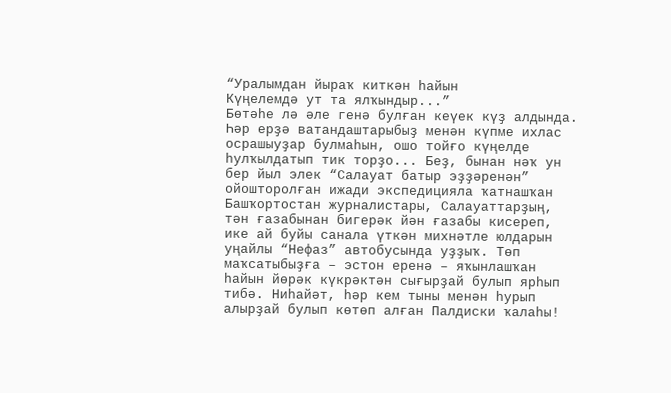“Уралымдан йыраҡ киткән һайын
Күңелемдә ут та ялҡындыр...”
Бөтәһе лә әле генә булған кеүек күҙ алдында. Һәр ерҙә ватандаштарыбыҙ менән күпме ихлас осрашыуҙар булмаһын, ошо тойғо күңелде һулҡылдатып тик торҙо... Беҙ, бынан нәҡ ун бер йыл элек “Салауат батыр эҙҙәренән” ойошторолған ижади экспедицияла ҡатнашҡан Башҡортостан журналистары, Салауаттарҙың, тән ғазабынан бигерәк йән ғазабы кисереп, ике ай буйы санала үткән михнәтле юлдарын уңайлы “Нефаз” автобусында уҙҙыҡ. Төп маҡсатыбыҙға – эстон еренә – яҡынлашҡан һайын йөрәк күкрәктән сығырҙай булып ярһып тибә. Ниһайәт, һәр кем тыны менән һурып алырҙай булып көтөп алған Палдиски ҡалаһы!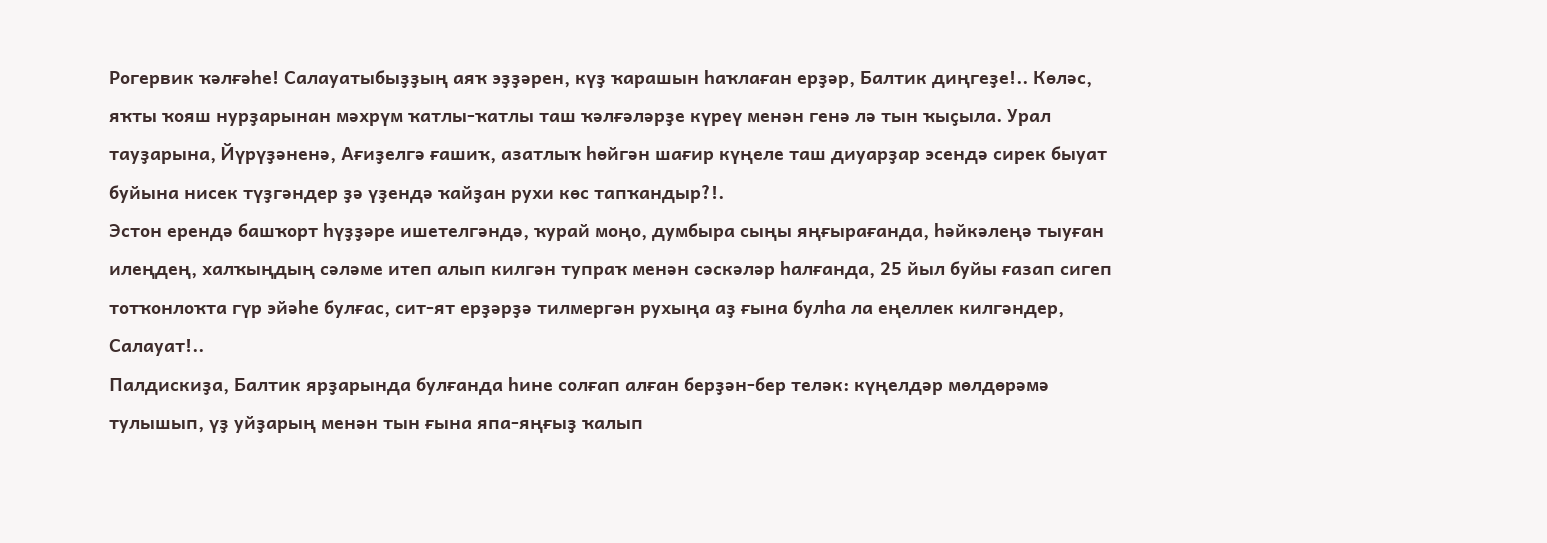Рогервик ҡәлғәһе! Салауатыбыҙҙың аяҡ эҙҙәрен, күҙ ҡарашын һаҡлаған ерҙәр, Балтик диңгеҙе!.. Көләс, яҡты ҡояш нурҙарынан мәхрүм ҡатлы-ҡатлы таш ҡәлғәләрҙе күреү менән генә лә тын ҡыҫыла. Урал тауҙарына, Йүрүҙәненә, Ағиҙелгә ғашиҡ, азатлыҡ һөйгән шағир күңеле таш диуарҙар эсендә сирек быуат буйына нисек түҙгәндер ҙә үҙендә ҡайҙан рухи көс тапҡандыр?!.
Эстон ерендә башҡорт һүҙҙәре ишетелгәндә, ҡурай моңо, думбыра сыңы яңғырағанда, һәйкәлеңә тыуған илеңдең, халҡыңдың сәләме итеп алып килгән тупраҡ менән сәскәләр һалғанда, 25 йыл буйы ғазап сигеп тотҡонлоҡта гүр эйәһе булғас, сит-ят ерҙәрҙә тилмергән рухыңа аҙ ғына булһа ла еңеллек килгәндер, Салауат!..
Палдискиҙа, Балтик ярҙарында булғанда һине солғап алған берҙән-бер теләк: күңелдәр мөлдөрәмә тулышып, үҙ уйҙарың менән тын ғына япа-яңғыҙ ҡалып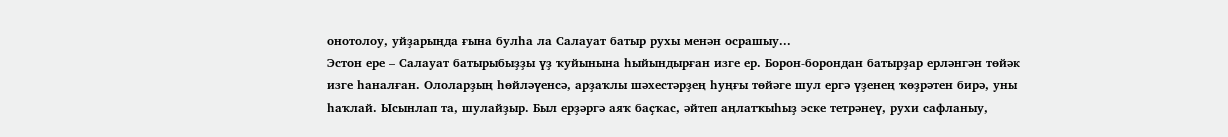онотолоу, уйҙарыңда ғына булһа ла Салауат батыр рухы менән осрашыу...
Эстон ере – Салауат батырыбыҙҙы үҙ ҡуйынына һыйындырған изге ер. Борон-борондан батырҙар ерләнгән төйәк изге һаналған. Ололарҙың һөйләүенсә, арҙаҡлы шәхестәрҙең һуңғы төйәге шул ергә үҙенең ҡөҙрәтен бирә, уны һаҡлай. Ысынлап та, шулайҙыр. Был ерҙәргә аяҡ баҫҡас, әйтеп аңлатҡыһыҙ эске тетрәнеү, рухи сафланыу,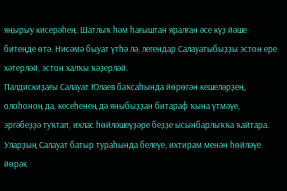яңырыу кисерәһең. Шатлыҡ һәм һағыштан яралған әсе күҙ йәше битеңде өтә. Нисәмә быуат үтһә лә, легендар Салауатыбыҙҙы эстон ере хәтерләй, эстон халҡы ҡәҙерләй.
Палдискиҙағы Салауат Юлаев баҡсаһында йөрөгән кешеләрҙең, олоһоноң да, кесеһенең дә яныбыҙҙан битараф ҡына үтмәүе, эргәбеҙҙә туҡтап, ихлас һөйләшеүҙәре беҙҙе ысынбарлыҡҡа ҡайтара. Уларҙың Салауат батыр тураһында белеүе, ихтирам менән һөйләүе йөрәк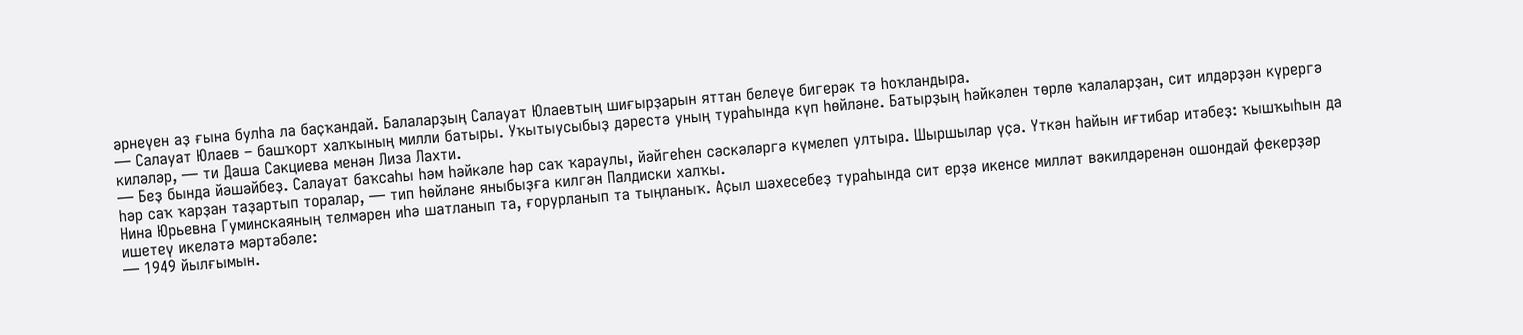әрнеүен аҙ ғына булһа ла баҫҡандай. Балаларҙың Салауат Юлаевтың шиғырҙарын яттан белеүе бигерәк тә һоҡландыра.
— Салауат Юлаев – башҡорт халҡының милли батыры. Уҡытыусыбыҙ дәрестә уның тураһында күп һөйләне. Батырҙың һәйкәлен төрлө ҡалаларҙан, сит илдәрҙән күрергә киләләр, — ти Даша Сакциева менән Лиза Лахти.
— Беҙ бында йәшәйбеҙ. Салауат баҡсаһы һәм һәйкәле һәр саҡ ҡараулы, йәйгеһен сәскәләргә күмелеп ултыра. Шыршылар үҫә. Үткән һайын иғтибар итәбеҙ: ҡышҡыһын да һәр саҡ ҡарҙан таҙартып торалар, — тип һөйләне яныбыҙға килгән Палдиски халҡы.
Нина Юрьевна Гуминскаяның телмәрен иһә шатланып та, ғорурланып та тыңланыҡ. Аҫыл шәхесебеҙ тураһында сит ерҙә икенсе милләт вәкилдәренән ошондай фекерҙәр ишетеү икеләтә мәртәбәле:
— 1949 йылғымын.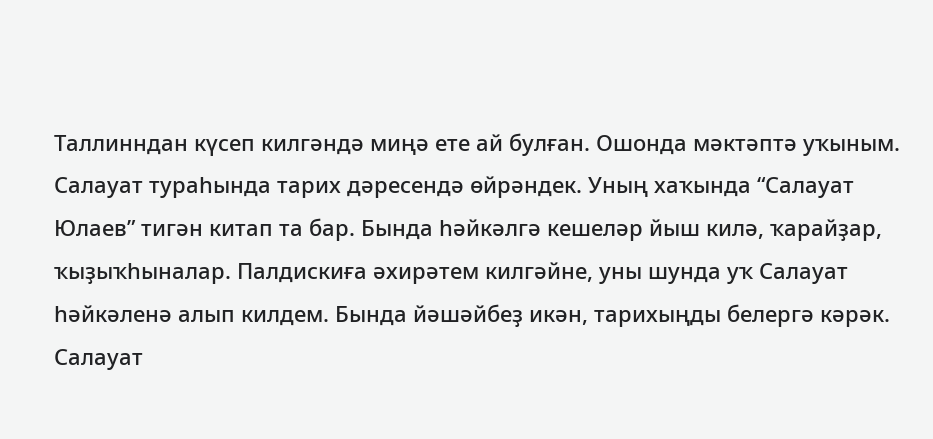Таллинндан күсеп килгәндә миңә ете ай булған. Ошонда мәктәптә уҡыным. Салауат тураһында тарих дәресендә өйрәндек. Уның хаҡында “Салауат Юлаев” тигән китап та бар. Бында һәйкәлгә кешеләр йыш килә, ҡарайҙар, ҡыҙыҡһыналар. Палдискиға әхирәтем килгәйне, уны шунда уҡ Салауат һәйкәленә алып килдем. Бында йәшәйбеҙ икән, тарихыңды белергә кәрәк. Салауат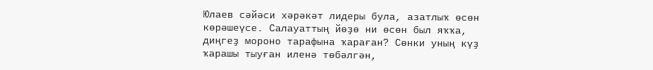Юлаев сәйәси хәрәкәт лидеры була, азатлыҡ өсөн көрәшеүсе. Салауаттың йөҙө ни өсөн был яҡҡа, диңгеҙ мороно тарафына ҡараған? Сөнки уның күҙ ҡарашы тыуған иленә төбәлгән,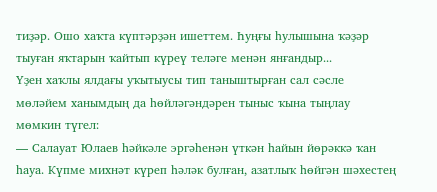тиҙәр. Ошо хаҡта күптәрҙән ишеттем. Һуңғы һулышына ҡәҙәр тыуған яҡтарын ҡайтып күреү теләге менән янғандыр...
Үҙен хаҡлы ялдағы уҡытыусы тип таныштырған сал сәсле мөләйем ханымдың да һөйләгәндәрен тыныс ҡына тыңлау мөмкин түгел:
— Салауат Юлаев һәйкәле эргәһенән үткән һайын йөрәккә ҡан һауа. Күпме михнәт күреп һәләк булған, азатлыҡ һөйгән шәхестең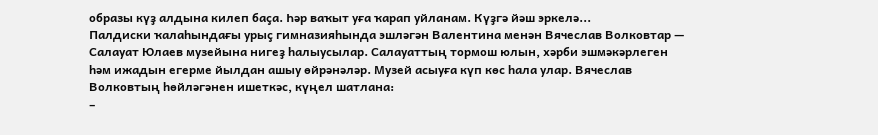образы күҙ алдына килеп баҫа. Һәр ваҡыт уға ҡарап уйланам. Күҙгә йәш эркелә...
Палдиски ҡалаһындағы урыҫ гимназияһында эшләгән Валентина менән Вячеслав Волковтар — Салауат Юлаев музейына нигеҙ һалыусылар. Салауаттың тормош юлын, хәрби эшмәкәрлеген һәм ижадын егерме йылдан ашыу өйрәнәләр. Музей асыуға күп көс һала улар. Вячеслав Волковтың һөйләгәнен ишеткәс, күңел шатлана:
–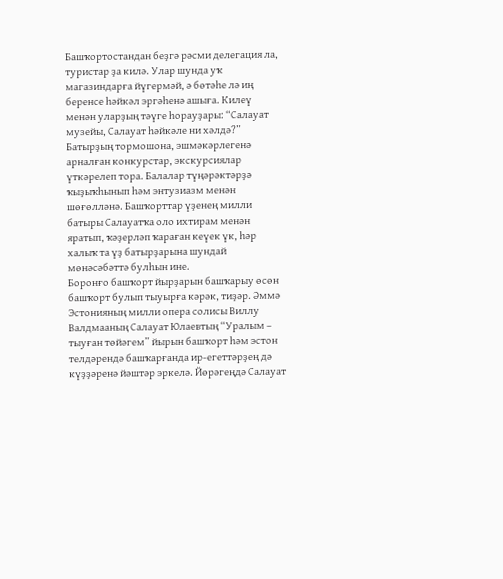Башҡортостандан беҙгә рәсми делегация ла, туристар ҙа килә. Улар шунда уҡ магазиндарға йүгермәй, ә бөтәһе лә иң беренсе һәйкәл эргәһенә ашыға. Килеү менән уларҙың тәүге һорауҙары: “Салауат музейы, Салауат һәйкәле ни хәлдә?” Батырҙың тормошона, эшмәкәрлегенә арналған конкурстар, экскурсиялар үткәрелеп тора. Балалар түңәрәктәрҙә ҡыҙыҡһынып һәм энтузиазм менән шөғөлләнә. Башҡорттар үҙенең милли батыры Салауатҡа оло ихтирам менән яратып, ҡәҙерләп ҡараған кеүек үк, һәр халыҡ та үҙ батырҙарына шундай мөнәсәбәттә булһын ине.
Боронғо башҡорт йырҙарын башҡарыу өсөн башҡорт булып тыуырға кәрәк, тиҙәр. Әммә Эстонияның милли опера солисы Виллу Валдмааның Салауат Юлаевтың “Уралым – тыуған төйәгем” йырын башҡорт һәм эстон телдәрендә башҡарғанда ир-егеттәрҙең дә күҙҙәренә йәштәр эркелә. Йөрәгеңдә Салауат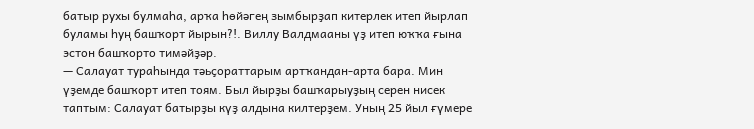батыр рухы булмаһа, арҡа һөйәгең зымбырҙап китерлек итеп йырлап буламы һуң башҡорт йырын?!. Виллу Валдмааны үҙ итеп юҡҡа ғына эстон башҡорто тимәйҙәр.
— Салауат тураһында тәьҫораттарым артҡандан-арта бара. Мин үҙемде башҡорт итеп тоям. Был йырҙы башҡарыуҙың серен нисек таптым: Салауат батырҙы күҙ алдына килтерҙем. Уның 25 йыл ғүмере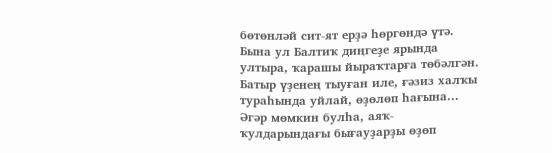бөтөнләй сит-ят ерҙә һөргөндә үтә. Бына ул Балтиҡ диңгеҙе ярында ултыра, ҡарашы йыраҡтарға төбәлгән. Батыр үҙенең тыуған иле, ғәзиз халҡы тураһында уйлай, өҙөлөп һағына... Әгәр мөмкин булһа, аяҡ-ҡулдарындағы бығауҙарҙы өҙөп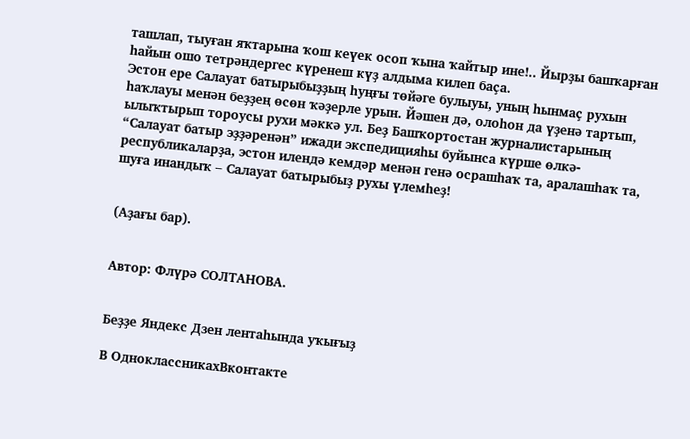ташлап, тыуған яҡтарына ҡош кеүек осоп ҡына ҡайтыр ине!.. Йырҙы башҡарған һайын ошо тетрәндергес күренеш күҙ алдыма килеп баҫа.
Эстон ере Салауат батырыбыҙҙың һуңғы төйәге булыуы, уның һынмаҫ рухын һаҡлауы менән беҙҙең өсөн ҡәҙерле урын. Йәшен дә, олоһон да үҙенә тартып, ылыҡтырып тороусы рухи мәккә ул. Беҙ Башҡортостан журналистарының “Салауат батыр эҙҙәренән” ижади экспедицияһы буйынса күрше өлкә-республикаларҙа, эстон илендә кемдәр менән генә осрашһаҡ та, аралашһаҡ та, шуға инандыҡ – Салауат батырыбыҙ рухы үлемһеҙ!


(Аҙағы бар).


Автор: Флүрә СОЛТАНОВА.


Беҙҙе Яндекс Дзен лентаһында уҡығыҙ

В ОдноклассникахВконтакте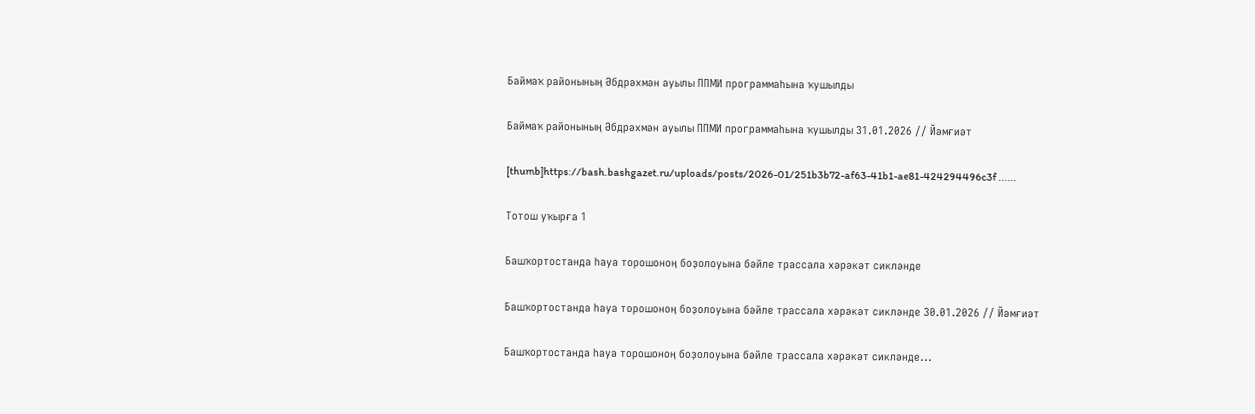Баймаҡ районының Әбдрәхмән ауылы ППМИ программаһына ҡушылды

Баймаҡ районының Әбдрәхмән ауылы ППМИ программаһына ҡушылды 31.01.2026 // Йәмғиәт

[thumb]https://bash.bashgazet.ru/uploads/posts/2026-01/251b3b72-af63-41b1-ae81-424294496c3f ......

Тотош уҡырға 1

Башҡортостанда һауа торошоноң боҙолоуына бәйле трассала хәрәкәт сикләнде

Башҡортостанда һауа торошоноң боҙолоуына бәйле трассала хәрәкәт сикләнде 30.01.2026 // Йәмғиәт

Башҡортостанда һауа торошоноң боҙолоуына бәйле трассала хәрәкәт сикләнде...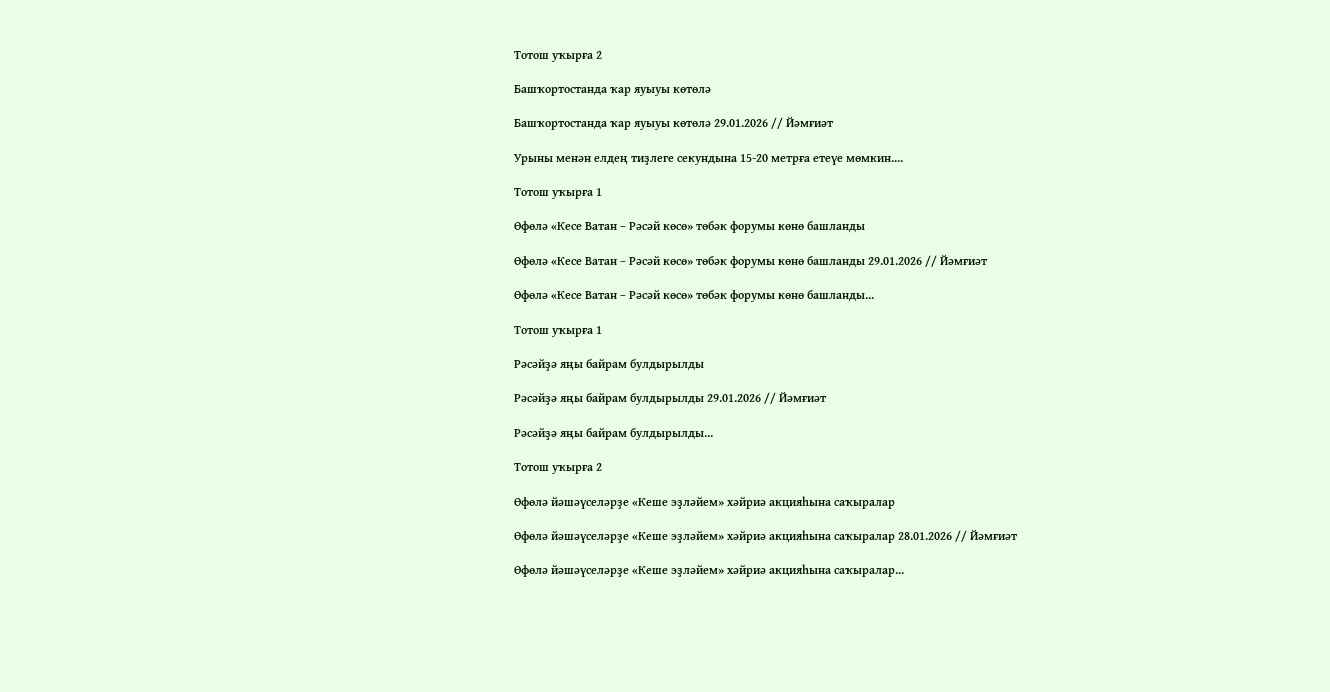Тотош уҡырға 2

Башҡортостанда ҡар яуыуы көтөлә

Башҡортостанда ҡар яуыуы көтөлә 29.01.2026 // Йәмғиәт

Урыны менән елдең тиҙлеге секундына 15-20 метрға етеүе мөмкин....

Тотош уҡырға 1

Өфөлә «Кесе Ватан – Рәсәй көсө» төбәк форумы көнө башланды

Өфөлә «Кесе Ватан – Рәсәй көсө» төбәк форумы көнө башланды 29.01.2026 // Йәмғиәт

Өфөлә «Кесе Ватан – Рәсәй көсө» төбәк форумы көнө башланды...

Тотош уҡырға 1

Рәсәйҙә яңы байрам булдырылды

Рәсәйҙә яңы байрам булдырылды 29.01.2026 // Йәмғиәт

Рәсәйҙә яңы байрам булдырылды...

Тотош уҡырға 2

Өфөлә йәшәүселәрҙе «Кеше эҙләйем» хәйриә акцияһына саҡыралар

Өфөлә йәшәүселәрҙе «Кеше эҙләйем» хәйриә акцияһына саҡыралар 28.01.2026 // Йәмғиәт

Өфөлә йәшәүселәрҙе «Кеше эҙләйем» хәйриә акцияһына саҡыралар...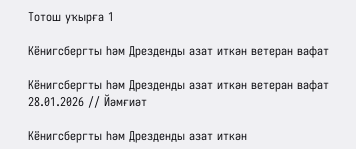Тотош уҡырға 1

Кёнигсбергты һәм Дрезденды азат иткән ветеран вафат

Кёнигсбергты һәм Дрезденды азат иткән ветеран вафат 28.01.2026 // Йәмғиәт

Кёнигсбергты һәм Дрезденды азат иткән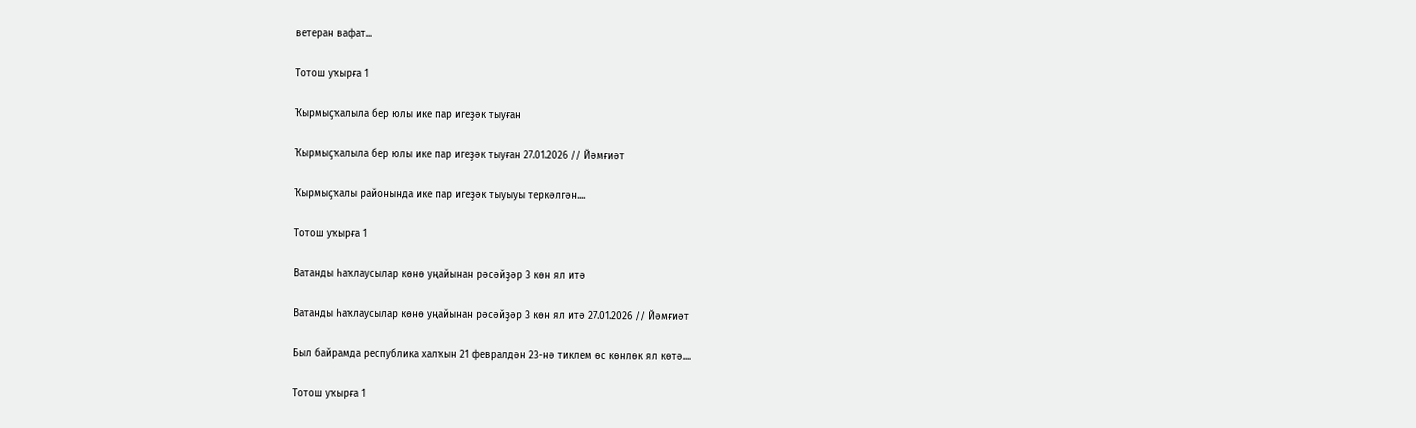ветеран вафат...

Тотош уҡырға 1

Ҡырмыҫҡалыла бер юлы ике пар игеҙәк тыуған

Ҡырмыҫҡалыла бер юлы ике пар игеҙәк тыуған 27.01.2026 // Йәмғиәт

Ҡырмыҫҡалы районында ике пар игеҙәк тыуыуы теркәлгән....

Тотош уҡырға 1

Ватанды һаҡлаусылар көнө уңайынан рәсәйҙәр 3 көн ял итә

Ватанды һаҡлаусылар көнө уңайынан рәсәйҙәр 3 көн ял итә 27.01.2026 // Йәмғиәт

Был байрамда республика халҡын 21 февралдән 23-нә тиклем өс көнлөк ял көтә....

Тотош уҡырға 1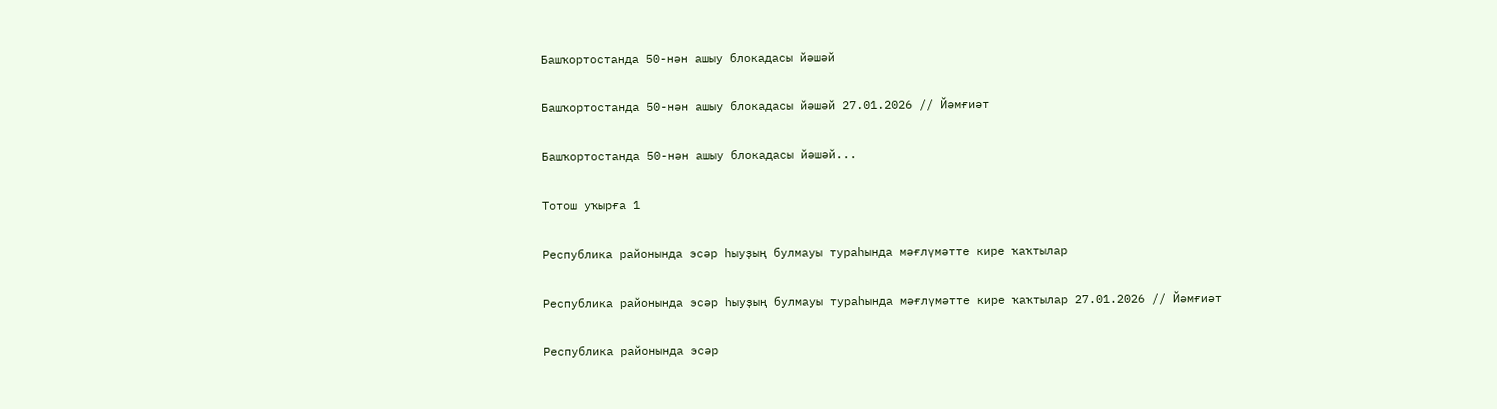Башҡортостанда 50-нән ашыу блокадасы йәшәй

Башҡортостанда 50-нән ашыу блокадасы йәшәй 27.01.2026 // Йәмғиәт

Башҡортостанда 50-нән ашыу блокадасы йәшәй...

Тотош уҡырға 1

Республика районында эсәр һыуҙың булмауы тураһында мәғлүмәтте кире ҡаҡтылар

Республика районында эсәр һыуҙың булмауы тураһында мәғлүмәтте кире ҡаҡтылар 27.01.2026 // Йәмғиәт

Республика районында эсәр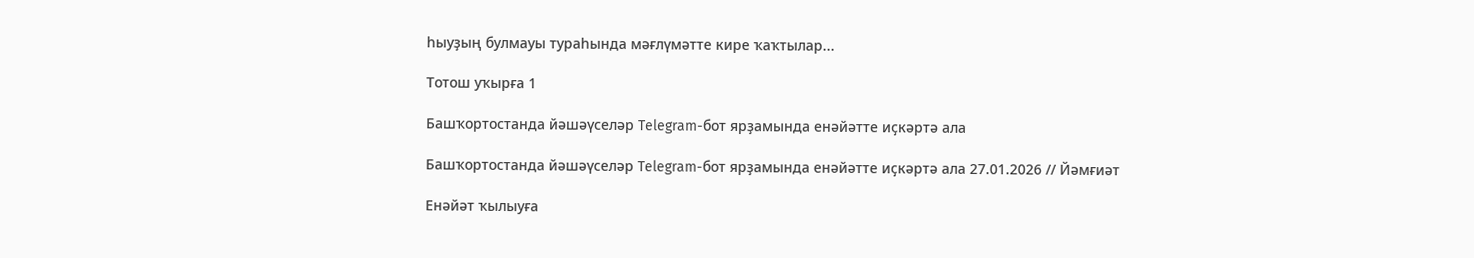һыуҙың булмауы тураһында мәғлүмәтте кире ҡаҡтылар...

Тотош уҡырға 1

Башҡортостанда йәшәүселәр Telegram-бот ярҙамында енәйәтте иҫкәртә ала

Башҡортостанда йәшәүселәр Telegram-бот ярҙамында енәйәтте иҫкәртә ала 27.01.2026 // Йәмғиәт

Енәйәт ҡылыуға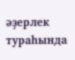әҙерлек тураһында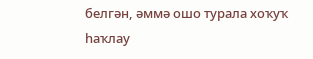белгән, әммә ошо турала хоҡуҡ һаҡлау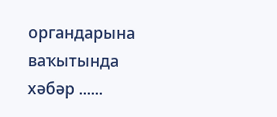органдарына ваҡытында хәбәр ......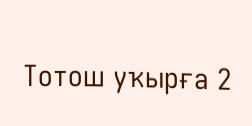Тотош уҡырға 2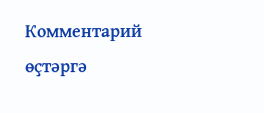Комментарий өҫтәргә